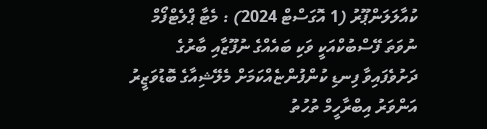ކުއާލަލަންޕޫރު (1 އޮގަސްޓް 2024) : މެޓާ ޕްލެޓްފޯމް ނުވަތަ ފޭސްބުކްއަކީ ވަކި ބައެއްގެ ނުފޫޒާއި ބާރުގެ ދަށުވެފައިވާ ފިނޑި ކުންފުންޏެއްކަމަށް މެލޭޝިއާގެ ބޮޑުވަޒީރު އަންވަރު އިބްރާހީމް ތުހުތު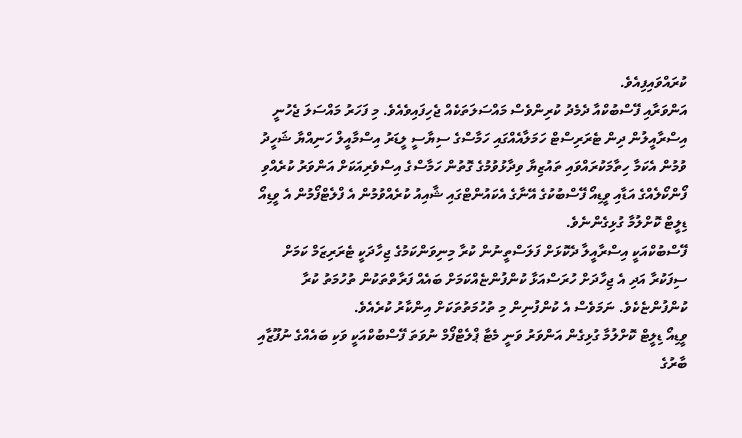ކުރައްވައިފިއެވެ.
އަންވަރާއި ފޭސްބުކްއާ ދެމެދު ކުރިންވެސް މައްސަލަތަކެއް ޖެހިފައިވެއެވެ. މި ފަހަރު މައްސަލަ ޖެހުނީ އިސްރާއީލުން ދިން ޓެރަރިސްޓް ހަމަލާއެއްގައި ހަމާސްގެ ސިޔާސީ ލީޑަރު އިސްމާއީލް ހަނިއްޔާ ޝަހީދު ވުމުން އެކަމާ ހިތާމަކުރައްވައި ތައުޒިޔާ ވިދާޅުވުމުގެ ގޮތުން ހަމާސްގެ އިސްވެރިއަކަށް އަންވަރު ކުރެއްވި ފޯންކޯލެއްގެ އަޑާއި ވީޑިއޯ ފޭސްބުކުގެ އޭނާގެ އެކައުންޓްގައި ޝާއިއު ކުރެއްވުމުން އެ ފްލެޓްފޯމުން އެ ވީޑިއޯ ޑިލީޓް ކޮށްލުމާ ގުޅިގެންނެވެ.
ފޭސްބުކްއަކީ އިސްރާއީލާ ދެކޮޅަށް ފަލަސްތީނުން ކުރާ މިނިވަންކަމުގެ ޖިހާދަކީ ޓެރަރިޒަމް ކަމަށް ސިފަކުރާ އަދި އެ ޖިހާދަށް ހުރަސްއަޅާ ކުންފުންޏެއްކަމަށް ބައެއް ފަރާތްތަކުން ތުހުމަތު ކުރާ ކުންފުންޏެކެވެ. ނަމަވެސް އެ ކުންފުނިން މި ތުހުމަތުތަކަށް އިންކާރު ކުރެއެވެ.
ވީޑިއޯ ޑިލީޓް ކޮށްލުމާ ގުޅިގެން އަންވަރު ވަނީ މެޓާ ޕްލެޓްފޯމް ނުވަތަ ފޭސްބުކްއަކީ ވަކި ބައެއްގެ ނުފޫޒާއި ބާރުގެ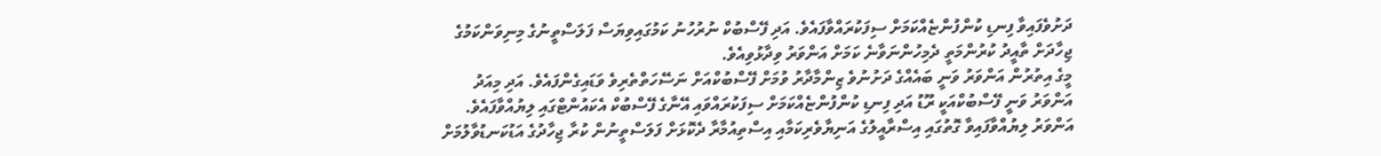ދަށުވެފައިވާ ފިނޑި ކުންފުންޏެއްކަމަށް ސިފަކުރައްވާފައެވެ. އަދި ފޭސްބުކް ނުރުހުނު ކަމުގައިވިޔަސް ފަލަސްތީނުގެ މިނިވަންކަމުގެ ޖިހާދަށް ތާއީދު ކުރުންމަތީ ދެމިހުންނަވާނެ ކަމަށް އަންވަރު ވިދާޅުވިއެވެ.
މީގެ އިތުރުން އަންވަރު ވަނީ ބައެއްގެ ދަށުނުވެ ޒިންމާދާރު ވުމަށް ފޭސްބުކްއަށް ނަސޭހަތްތެރިވެ ވަޑައިގެންފައެވެ. އަދި މިއަދު އަންވަރު ވަނީ ފޭސްބުކްއަކީ ރޫޑު އަދި ފިނޑި ކުންފުންޏެއްކަމަށް ސިފަކުރައްވައި އޭނާގެ ފޭސްބުކް އެކައުންޓްގައި ލިޔުއްވާފައެވެ.
އަންވަރު ލިޔުއްވާފައިވާ ގޮތުގައި އިސްރާއީލުގެ އަނިޔާވެރިކަމާއި އިސްތިއުމާރާ ދެކޮޅަށް ފަލަސްތީނުން ކުރާ ޖިހާދުގެ އަޑުކަނޑުވާލުމަށް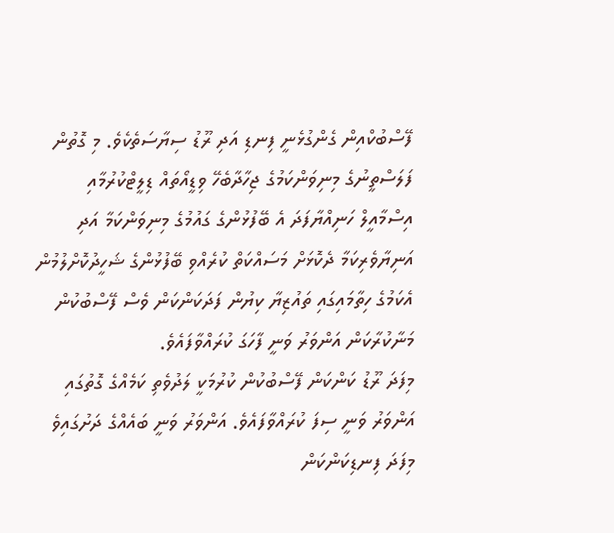ފޭސްބުކްއިން ގެންގުޅެނީ ފިނޑި އަދި ރޫޑު ސިޔާސަތެކެވެ. މި ގޮތުން ފަލަސްތީނުގެ މިނިވަންކަމުގެ ޖިހާދާބެހޭ ވިޑީއޯތައް ޑިލީޓްކުރުމާއި އިސްމާއީލް ހަނިއްޔާފަދަ އެ ބޭފުޅުންގެ ގައުމުގެ މިނިވަންކަމާ އަދި އަނިޔާވެރިކަމާ ދެކޮޅަށް މަސައްކަތް ކުރެއްވި ބޭފުޅުންގެ ޝަހީދުކޮށްލުމުން އެކަމުގެ ހިތާމައިގައި ތައުޒިޔާ ކިޔުން ފަދަކަންކަން ވެސް ފޭސްބުކުން މަނާކުރާކަން އަންވަރު ވަނީ ފާހަގަ ކުރައްވާފައެވެ.
މިފަދަ ރޫޑު ކަންކަން ފޭސްބުކުން ކުރުމަކީ ލަދުވެތި ކަމެއްގެ ގޮތުގައި އަންވަރު ވަނީ ސިފަ ކުރައްވާފައެވެ. އަންވަރު ވަނީ ބައެއްގެ ދަށުގައިވެ މިފަދަ ފިނޑިކަންކަން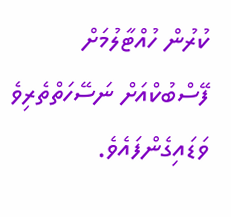ކުރުން ހުއްޓާލުމަށް ފޭސްބުކްއަށް ނަސޭހަތްތެރިވެ ވަޑައިގެންފައެވެ.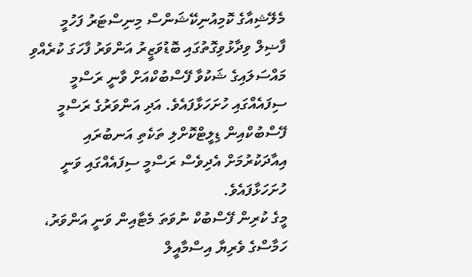މެލޭޝިއާގެ ކޮމިއުނިކޭޝަންސް މިނިސްޓަރު ފަހުމީ ފާޟިލް ވިދާޅުވިގޮތުގައި ބޮޑުވަޒީރު އަންވަރު ފާހަގަ ކުރެއްވި މައްސަލައިގެ ޝަކުވާ ފޭސްބުކްއަށް ވާނީ ރަސްމީ ސިފައެއްގައި ހުށަހަޅާފައެވެ. އަދި އަންވަރުގެ ރަސްމީ ފޭސްބުކްއިން ޑިލީޓްކޮށްލި ތަކެތި އަނބުރައި އިއާދަކުރުމަށް އެދިވެސް ރަސްމީ ސިފައެއްގައި ވަނީ ހުށަހަޅާފައެވެ.
މީގެ ކުރިން ފޭސްބުކް ނުވަތަ މެޓާއިން ވަނީ އަންވަރު، ހަމާސްގެ ވެރިޔާ އިސްމާއީލް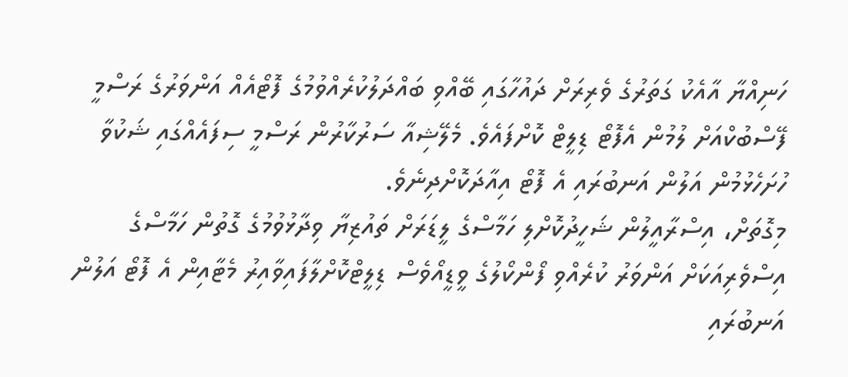ހަނިއްޔާ އާއެކު ގަތަރުގެ ވެރިރަށް ދައުހާގައި ބޭއްވި ބައްދަލުކުރެއްވުމުގެ ފޮޓޯއެއް އަންވަރުގެ ރަސްމީ ފޭސްބުކްއަށް ލުމުން އެފޮޓޯ ޑިލީޓް ކޮށްފައެވެ. މެލޭޝިއާ ސަރުކާރުން ރަސްމީ ސިފައެއްގައި ޝަކުވާ ހުށަހެޅުމުން އަލުން އަނބުރައި އެ ފޮޓޯ އިއާދަކޮށްދިނެވެ.
މިގޮތަށް، އިސްރާއީލުން ޝަހީދުކޮށްލި ހަމާސްގެ ލީޑަރަށް ތައުޒިޔާ ވިދާޅުވުމުގެ ގޮތުން ހަމާސްގެ އިސްވެރިއަކަށް އަންވަރު ކުރެއްވި ފޯންކޯލުގެ ވީޑީއޯވެސް ޑިލީޓްކޮށްލާފައިވާއިރު މެޓާއިން އެ ފޮޓޯ އަލުން އަނބުރައި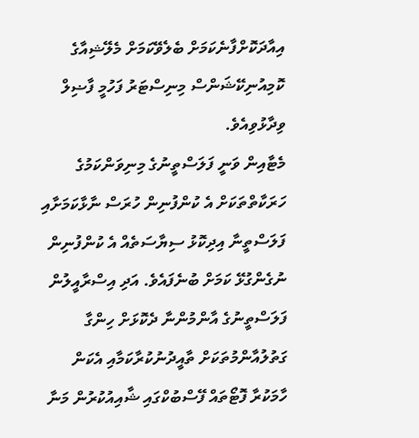އިއާދަކޮށްފާނެކަމަށް ބެލެވޭކަމަށް މެލޭޝިއާގެ ކޮމިއުނިކޭޝަންސް މިނިސްޓަރު ފަހުމީ ފާޟިލް ވިދާޅުވިއެވެ.
މެޓާއިން ވަނީ ފަލަސްތީނުގެ މިނިވަންކަމުގެ ހަރަކާތްތަކަށް އެ ކުންފުނިން ހުރަސް ނާޅާކަމަށާއި ފަލަސްތީނާ އިދިކޮޅު ސިޔާސަތެއް އެ ކުންފުނިން ނުގެންގުޅޭ ކަމަށް ބުނެފައެވެ. އަދި އިސްރާއީލުން ފަލަސްތީނުގެ އާންމުންނާ ދެކޮޅަށް ހިންގާ ގަތުލުއާންމުތަކަށް ތާއީދުނުކުރާކަމާއި އެކަން ހާމަކުރާ ފޮޓޯތައް ފޭސްބުކްގައި ޝާއިއުކުރުން މަނާ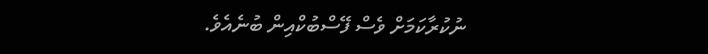ނުކުރާކަމަށް ވެސް ފޭސްބުކްއިން ބުނެއެވެ.